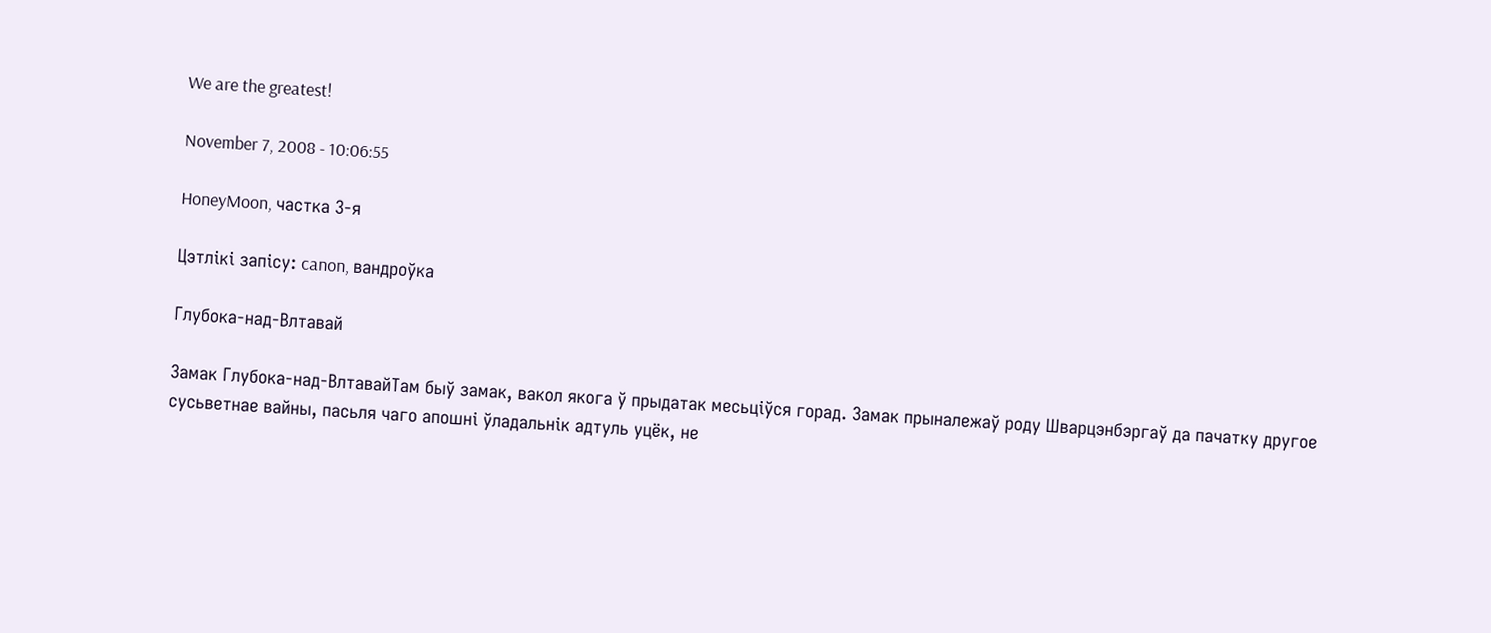We are the greatest!

November 7, 2008 - 10:06:55

HoneyMoon, частка 3-я

Цэтлікі запісу: canon, вандроўка

Глубока-над-Влтавай

Замак Глубока-над-ВлтавайТам быў замак, вакол якога ў прыдатак месьціўся горад. Замак прыналежаў роду Шварцэнбэргаў да пачатку другое сусьветнае вайны, пасьля чаго апошні ўладальнік адтуль уцёк, не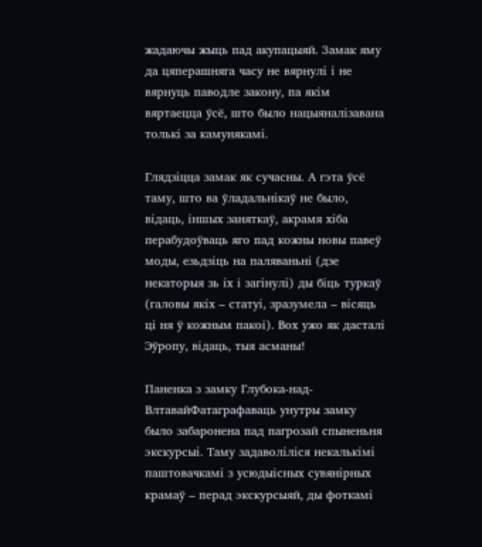жадаючы жыць пад акупацыяй. Замак яму да цяперашняга часу не вярнулі і не вярнуць паводле закону, па якім вяртаецца ўсё, што было нацыяналізавана толькі за камунякамі.

Глядзіцца замак як сучасны. А гэта ўсё таму, што ва ўладальнікаў не было, відаць, іншых заняткаў, акрамя хіба перабудоўваць яго пад кожны новы павеў моды, езьдзіць на паляваньні (дзе некаторыя зь іх і загінулі) ды біць туркаў (галовы якіх – статуі, зразумела – вісяць ці ня ў кожным пакоі). Вох ужо як дасталі Эўропу, відаць, тыя асманы!

Паненка з замку Глубока-над-ВлтавайФатаграфаваць унутры замку было забаронена пад пагрозай спыненьня экскурсыі. Таму задаволіліся некалькімі паштовачкамі з усюдыісных сувянірных крамаў – перад экскурсыяй, ды фоткамі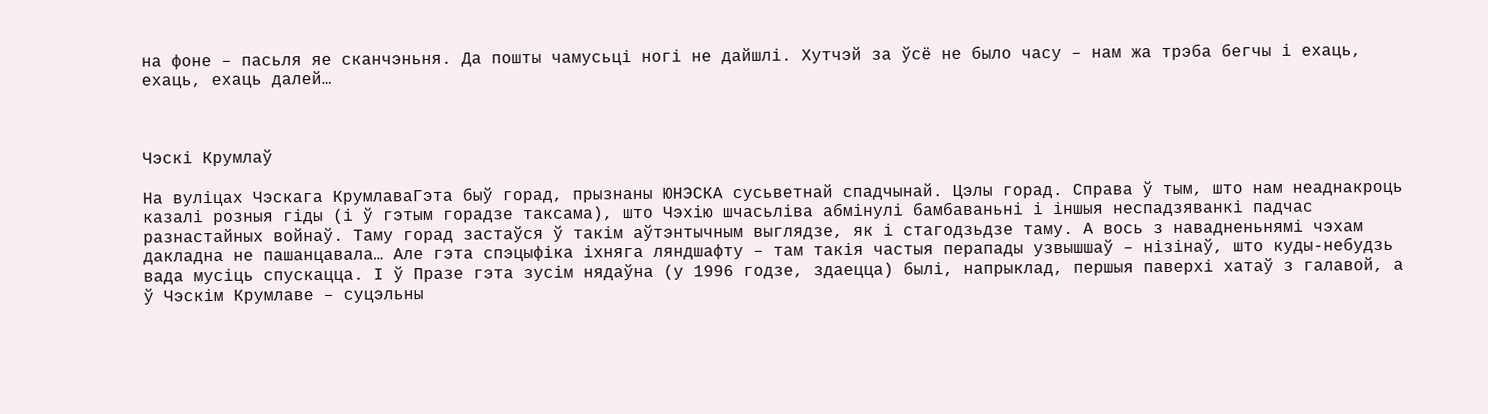на фоне – пасьля яе сканчэньня. Да пошты чамусьці ногі не дайшлі. Хутчэй за ўсё не было часу – нам жа трэба бегчы і ехаць, ехаць, ехаць далей…



Чэскі Крумлаў

На вуліцах Чэскага КрумлаваГэта быў горад, прызнаны ЮНЭСКА сусьветнай спадчынай. Цэлы горад. Справа ў тым, што нам неаднакроць казалі розныя гіды (і ў гэтым горадзе таксама), што Чэхію шчасьліва абмінулі бамбаваньні і іншыя неспадзяванкі падчас разнастайных войнаў. Таму горад застаўся ў такім аўтэнтычным выглядзе, як і стагодзьдзе таму. А вось з навадненьнямі чэхам дакладна не пашанцавала… Але гэта спэцыфіка іхняга ляндшафту – там такія частыя перапады узвышшаў – нізінаў, што куды-небудзь вада мусіць спускацца. І ў Празе гэта зусім нядаўна (у 1996 годзе, здаецца) былі, напрыклад, першыя паверхі хатаў з галавой, а ў Чэскім Крумлаве – суцэльны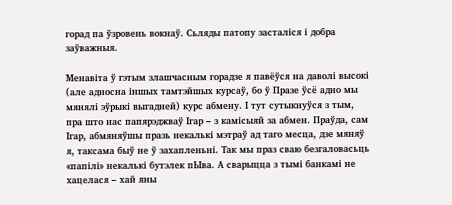горад па ўзровень вокнаў. Сьляды патопу засталіся і добра заўважныя.

Менавіта ў гэтым злашчасным горадзе я павёўся на даволі высокі (але адносна іншых тамтэйшых курсаў, бо ў Празе ўсё адно мы мянялі эўрыкі выгадней) курс абмену. І тут сутыкнуўся з тым, пра што нас папярэджваў Ігар – з камісыяй за абмен. Праўда, сам Ігар, абмяняўшы празь некалькі мэтраў ад таго месца, дзе мяняў я, таксама быў не ў захапленьні. Так мы праз сваю безгаловасьць «папілі» некалькі бутэлек пЫва. А сварыцца з тымі банкамі не хацелася – хай яны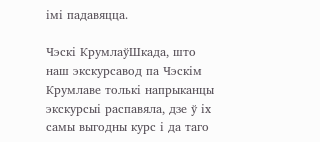імі падавяцца.

Чэскі КрумлаўШкада, што наш экскурсавод па Чэскім Крумлаве толькі напрыканцы экскурсыі распавяла, дзе ў іх самы выгодны курс і да таго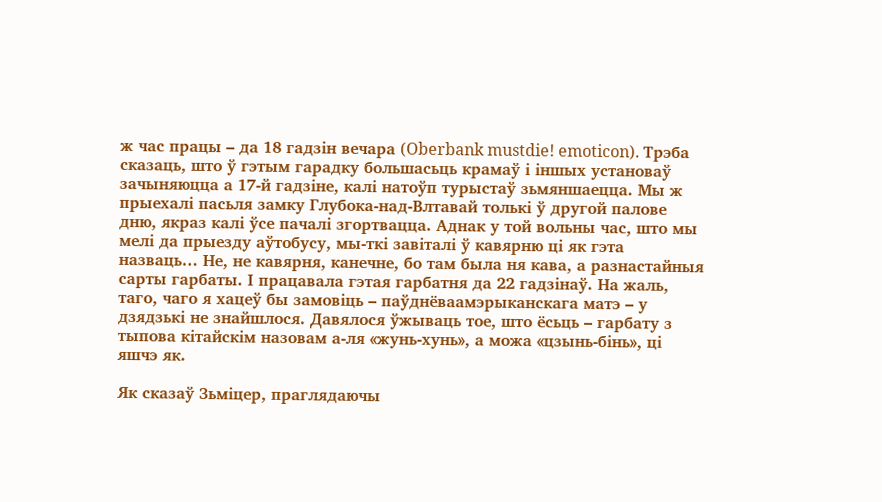ж час працы – да 18 гадзін вечара (Oberbank mustdie! emoticon). Трэба сказаць, што ў гэтым гарадку большасьць крамаў і іншых установаў зачыняюцца а 17-й гадзіне, калі натоўп турыстаў зьмяншаецца. Мы ж прыехалі пасьля замку Глубока-над-Влтавай толькі ў другой палове дню, якраз калі ўсе пачалі згортвацца. Аднак у той вольны час, што мы мелі да прыезду аўтобусу, мы-ткі завіталі ў кавярню ці як гэта назваць… Не, не кавярня, канечне, бо там была ня кава, а разнастайныя сарты гарбаты. І працавала гэтая гарбатня да 22 гадзінаў. На жаль, таго, чаго я хацеў бы замовіць – паўднёваамэрыканскага матэ – у дзядзькі не знайшлося. Давялося ўжываць тое, што ёсьць – гарбату з тыпова кітайскім назовам а-ля «жунь-хунь», а можа «цзынь-бінь», ці яшчэ як.

Як сказаў Зьміцер, праглядаючы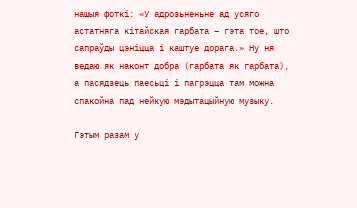нашыя фоткі: «У адрозьненьне ад усяго астатняга кітайская гарбата – гэта тое, што сапраўды цэніцца і каштуе дорага.» Ну ня ведаю як наконт добра (гарбата як гарбата), а пасядзець паесьці і пагрэцца там можна спакойна пад нейкую мэдытацыйную музыку.

Гэтым разам у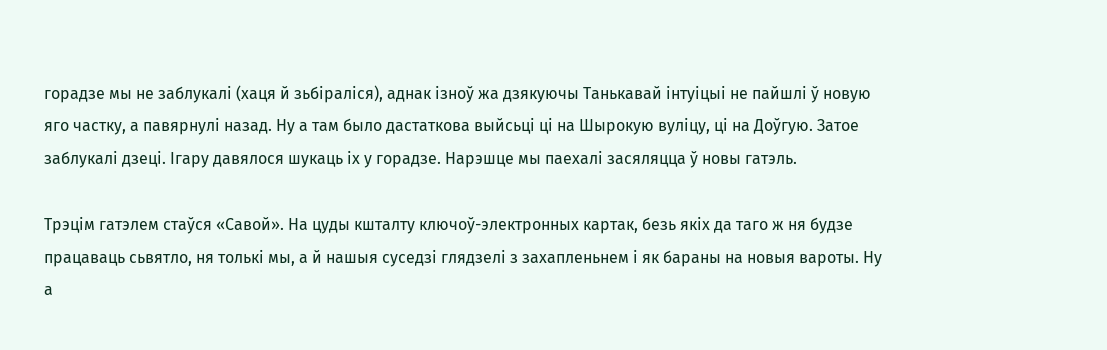горадзе мы не заблукалі (хаця й зьбіраліся), аднак ізноў жа дзякуючы Танькавай інтуіцыі не пайшлі ў новую яго частку, а павярнулі назад. Ну а там было дастаткова выйсьці ці на Шырокую вуліцу, ці на Доўгую. Затое заблукалі дзеці. Ігару давялося шукаць іх у горадзе. Нарэшце мы паехалі засяляцца ў новы гатэль.

Трэцім гатэлем стаўся «Савой». На цуды кшталту ключоў-электронных картак, безь якіх да таго ж ня будзе працаваць сьвятло, ня толькі мы, а й нашыя суседзі глядзелі з захапленьнем і як бараны на новыя вароты. Ну а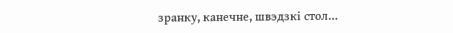зранку, канечне, швэдзкі стол…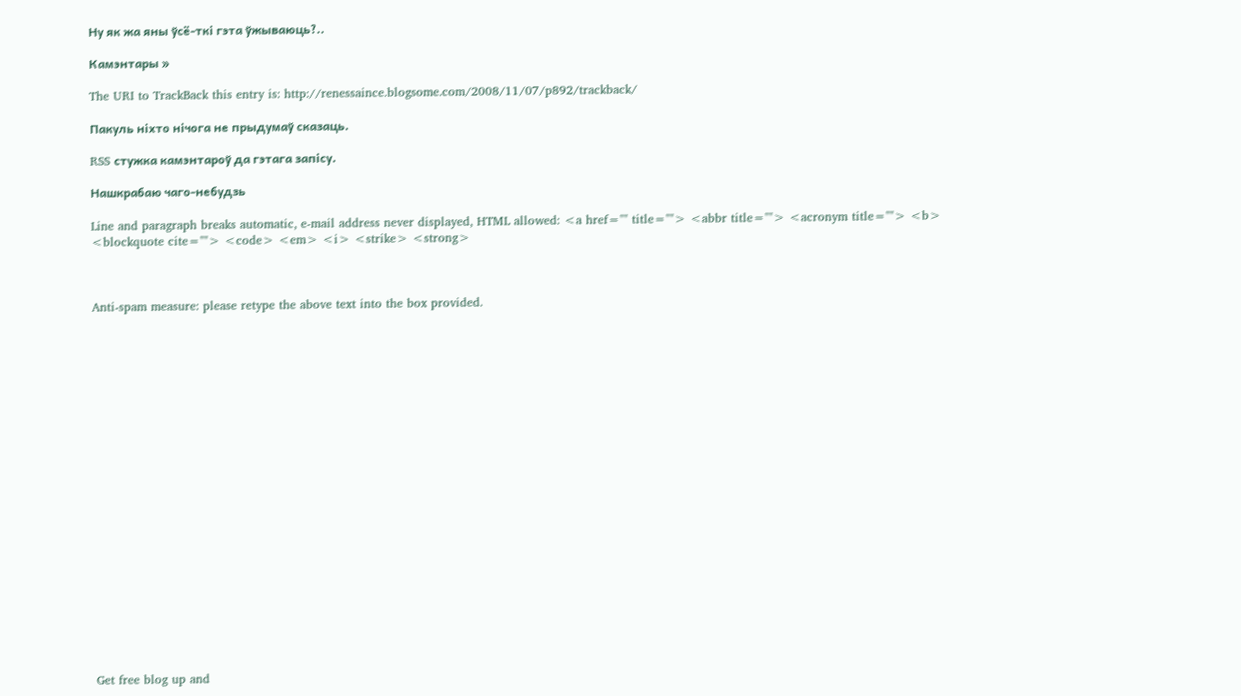Ну як жа яны ўсё-ткі гэта ўжываюць?..

Камэнтары »

The URI to TrackBack this entry is: http://renessaince.blogsome.com/2008/11/07/p892/trackback/

Пакуль ніхто нічога не прыдумаў сказаць.

RSS стужка камэнтароў да гэтага запісу.

Нашкрабаю чаго-небудзь

Line and paragraph breaks automatic, e-mail address never displayed, HTML allowed: <a href="" title=""> <abbr title=""> <acronym title=""> <b> <blockquote cite=""> <code> <em> <i> <strike> <strong>



Anti-spam measure: please retype the above text into the box provided.






















Get free blog up and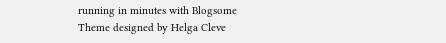running in minutes with Blogsome
Theme designed by Helga Cleve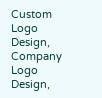Custom Logo Design, Company Logo Design,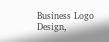Business Logo Design,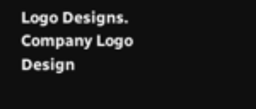Logo Designs.
Company Logo Design